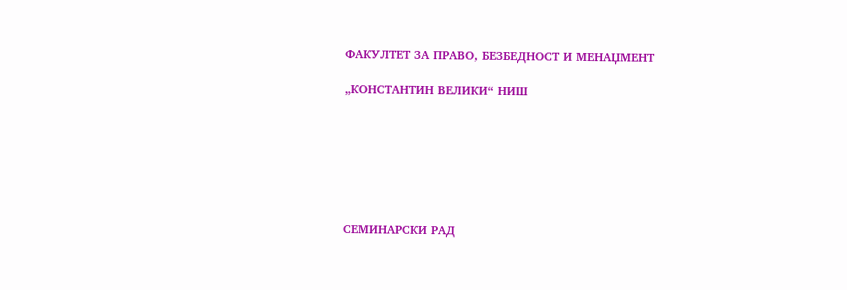ФАКУЛТЕТ ЗА ПРАВО, БЕЗБЕДНОСТ И МЕНАЏМЕНТ

„КОНСТАНТИН ВЕЛИКИ“ НИШ







СЕМИНАРСКИ РАД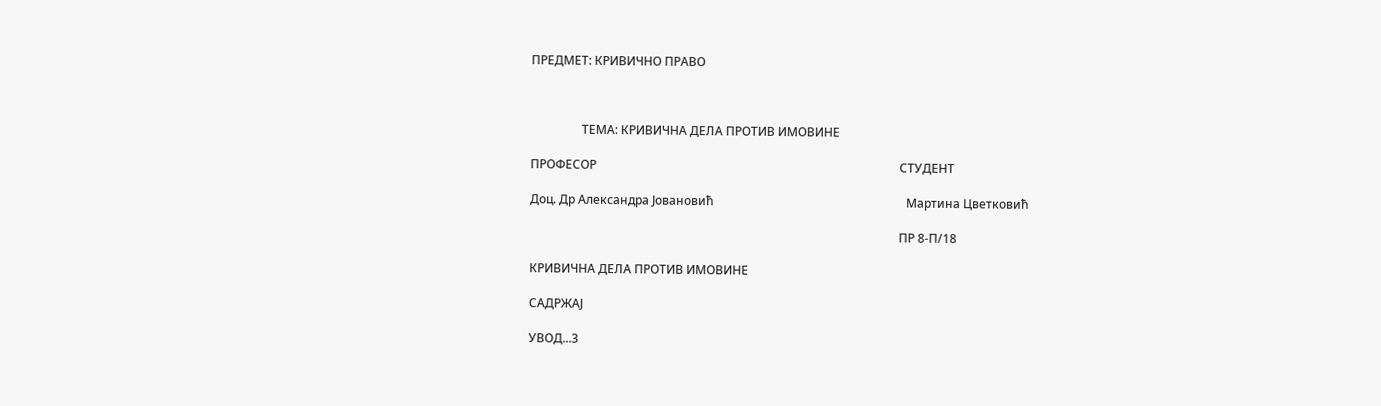ПРЕДМЕТ: КРИВИЧНО ПРАВО



                 ТЕМА: КРИВИЧНА ДЕЛА ПРОТИВ ИМОВИНЕ

ПРОФЕСОР                                                                                                     СТУДЕНТ

Доц. Др Александра Јовановић                                                                Мартина Цветковић

                                                                                                                           ПР 8-П/18

КРИВИЧНА ДЕЛА ПРОТИВ ИМОВИНЕ

САДРЖАЈ

УВОД...3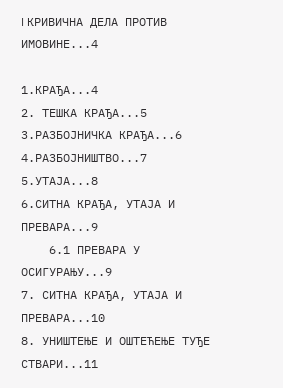I КРИВИЧНА ДЕЛА ПРОТИВ ИМОВИНЕ...4

1.КРАЂА...4
2. ТЕШКА КРАЂА...5
3.РАЗБОЈНИЧКА КРАЂА...6
4.РАЗБОЈНИШТВО...7
5.УТАЈА...8
6.СИТНА КРАЂА, УТАЈА И ПРЕВАРА...9
    6.1 ПРЕВАРА У ОСИГУРАЊУ...9
7. СИТНА КРАЂА, УТАЈА И ПРЕВАРА...10
8. УНИШТЕЊЕ И ОШТЕЋЕЊЕ ТУЂЕ СТВАРИ...11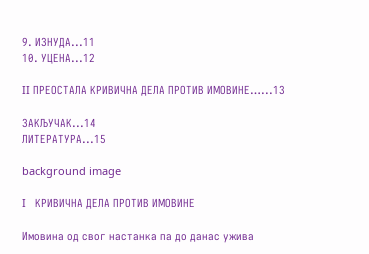9. ИЗНУДА...11
10. УЦЕНА...12

II ПРЕОСТАЛА КРИВИЧНА ДЕЛА ПРОТИВ ИМОВИНЕ…...13

ЗАКЉУЧАК...14
ЛИТЕРАТУРА...15

background image

I   КРИВИЧНА ДЕЛА ПРОТИВ ИМОВИНЕ

Имовина од свог настанка па до данас ужива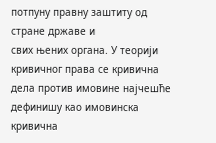потпуну правну заштиту од стране државе и
свих њених органа. У теорији кривичног права се кривична дела против имовине најчешће
дефинишу као имовинска кривична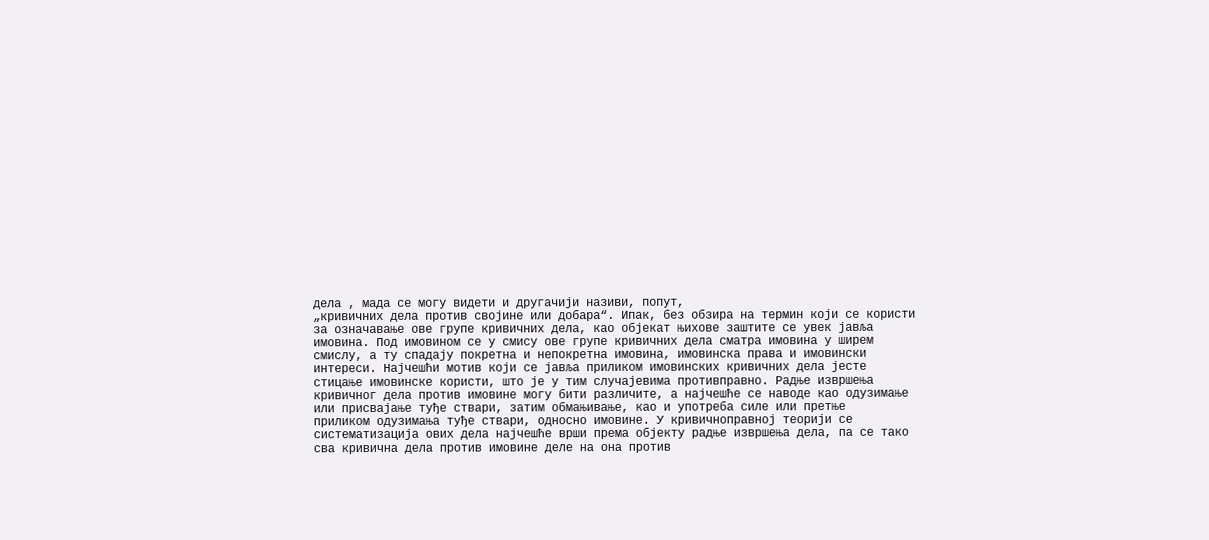дела , мада се могу видети и другачији називи, попут,
„кривичних дела против својине или добара“. Ипак, без обзира на термин који се користи
за означавање ове групе кривичних дела, као објекат њихове заштите се увек јавља
имовина. Под имовином се у смису ове групе кривичних дела сматра имовина у ширем
смислу, а ту спадају покретна и непокретна имовина, имовинска права и имовински
интереси. Најчешћи мотив који се јавља приликом имовинских кривичних дела јесте
стицање имовинске користи, што је у тим случајевима противправно. Радње извршења
кривичног дела против имовине могу бити различите, а најчешће се наводе као одузимање
или присвајање туђе ствари, затим обмањивање, као и употреба силе или претње
приликом одузимања туђе ствари, односно имовине. У кривичноправној теорији се
систематизација ових дела најчешће врши према објекту радње извршења дела, па се тако
сва кривична дела против имовине деле на она против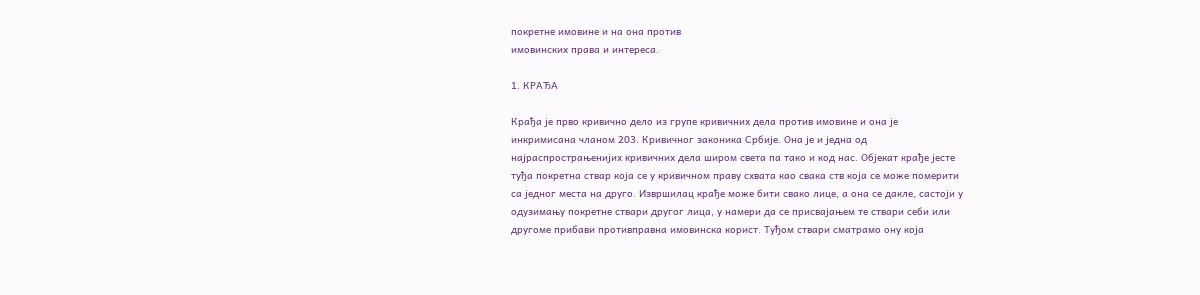покретне имовине и на она против
имовинских права и интереса.

1. КРАЂА

Крађа је прво кривично дело из групе кривичних дела против имовине и она је
инкримисана чланом 203. Кривичног законика Србије. Она је и једна од
најраспрострањенијих кривичних дела широм света па тако и код нас. Објекат крађе јесте
туђа покретна ствар која се у кривичном праву схвата као свака ств која се може померити
са једног места на друго. Извршилац крађе може бити свако лице, а она се дакле, састоји у
одузимању покретне ствари другог лица, у намери да се присвајањем те ствари себи или
другоме прибави противправна имовинска корист. Туђом ствари сматрамо ону која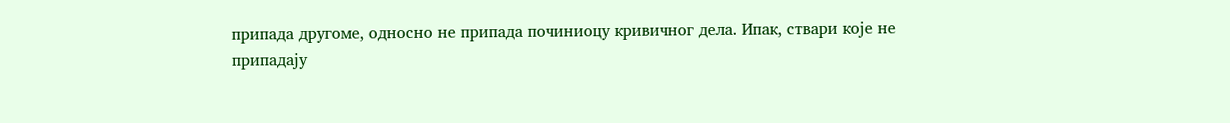припада другоме, односно не припада починиоцу кривичног дела. Ипак, ствари које не
припадају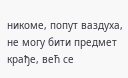никоме, попут ваздуха, не могу бити предмет крађе, већ се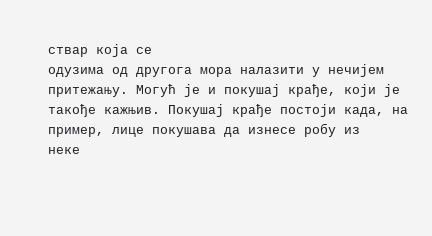ствар која се
одузима од другога мора налазити у нечијем притежању. Могућ је и покушај крађе, који је
такође кажњив. Покушај крађе постоји када, на пример, лице покушава да изнесе робу из
неке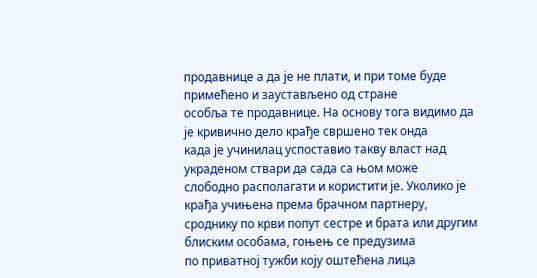продавнице а да је не плати, и при томе буде примећено и заустављено од стране
особља те продавнице. На основу тога видимо да је кривично дело крађе свршено тек онда
када је учинилац успоставио такву власт над украденом ствари да сада са њом може
слободно располагати и користити је. Уколико је крађа учињена према брачном партнеру,
сроднику по крви попут сестре и брата или другим блиским особама, гоњењ се предузима
по приватној тужби коју оштећена лица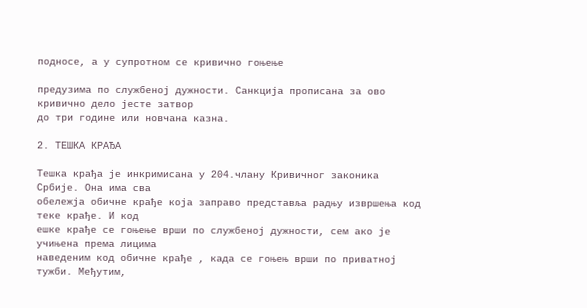подносе, а у супротном се кривично гоњење

предузима по службеној дужности. Санкција прописана за ово кривично дело јесте затвор
до три године или новчана казна.

2. ТЕШКА КРАЂА

Тешка крађа је инкримисана у 204.члану Кривичног законика Србије. Она има сва
обележја обичне крађе која заправо представља радњу извршења код теке крађе. И код
ешке крађе се гоњење врши по службеној дужности, сем ако је учињена према лицима
наведеним код обичне крађе , када се гоњењ врши по приватној тужби. Међутим,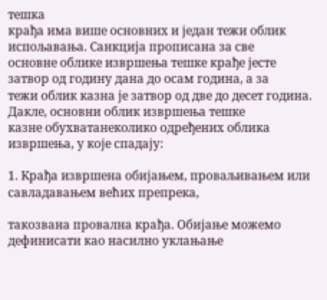тешка
крађа има више основних и један тежи облик испољавања. Санкција прописана за све
основне облике извршења тешке крађе јесте затвор од годину дана до осам година, а за
тежи облик казна је затвор од две до десет година. Дакле, основни облик извршења тешке
казне обухватанеколико одређених облика извршења, у које спадају:

1. Крађа извршена обијањем, проваљивањем или савладавањем већих препрека,

такозвана провална крађа. Обијање можемо дефинисати као насилно уклањање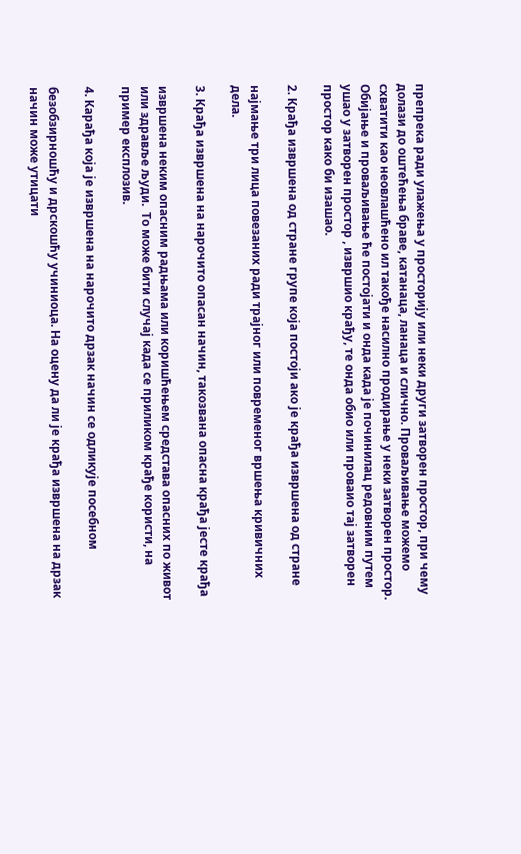препрека ради улажења у просторију или неки други затворен простор, при чему
долази до оштећења браве, катанаца, ланаца и слично. Проваљивање можемо
схватити као неовлашћено ил такође насилно продирање у неки затворен простор.
Обијање и проваљивање ће постојати и онда када је починилац редовним путем
ушао у затворен простор , извршио крађу, те онда обио или проваио тај затворен
простор како би изашао.

2. Крађа извршена од стране групе која постоји ако је крађа извршена од стране

најмање три лица повезаних ради трајног или повременог вршења кривичних дела.

3. Крађа извршена на нарочито опасан начин, такозвана опасна крађа јесте крађа

извршена неким опасним радњама или коришћењем средстава опасних по живот
или здравље људи.  То може бити случај када се приликом крађе користи, на
пример експлозив.

4. Карађа која је извршена на нарочито дрзак начин се одликује посебном

безобзирношћу и дрскошћу учиниоца. На оцену да ли је крађа извршена на дрзак
начин може утицати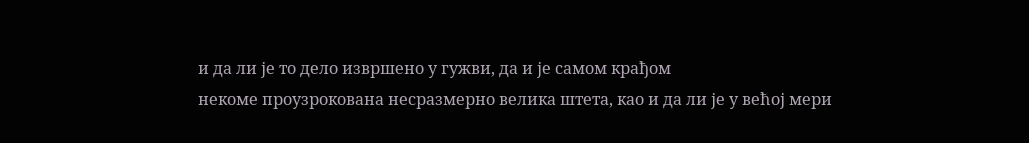и да ли је то дело извршено у гужви, да и је самом крађом
некоме проузрокована несразмерно велика штета, као и да ли је у већој мери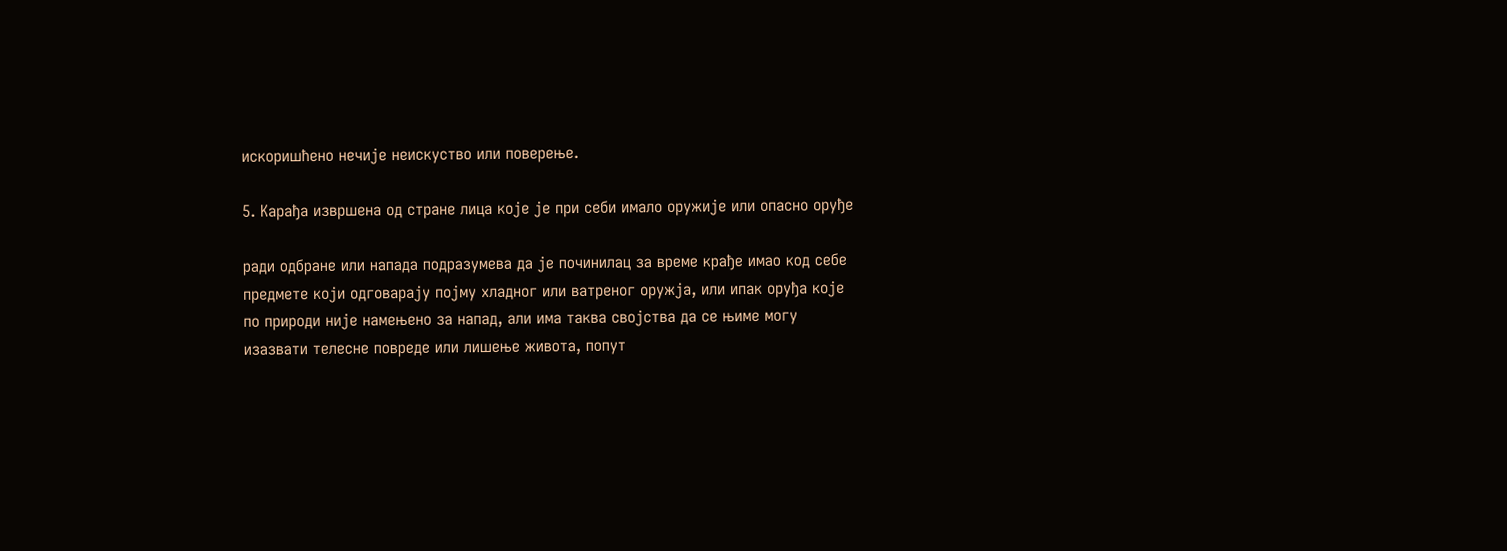искоришћено нечије неискуство или поверење.

5. Карађа извршена од стране лица које је при себи имало оружије или опасно оруђе

ради одбране или напада подразумева да је починилац за време крађе имао код себе
предмете који одговарају појму хладног или ватреног оружја, или ипак оруђа које
по природи није намењено за напад, али има таква својства да се њиме могу
изазвати телесне повреде или лишење живота, попут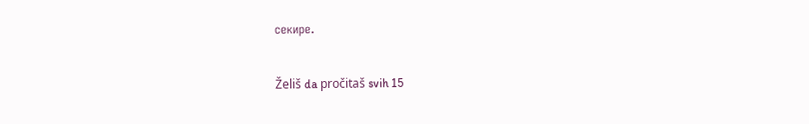секире.

Želiš da pročitaš svih 15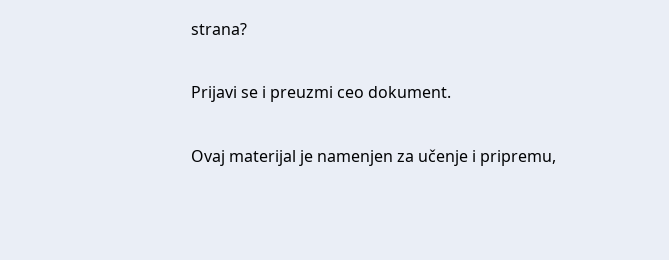strana?

Prijavi se i preuzmi ceo dokument.

Ovaj materijal je namenjen za učenje i pripremu,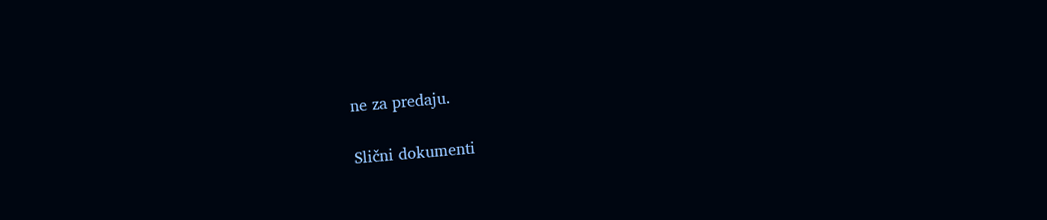ne za predaju.

Slični dokumenti